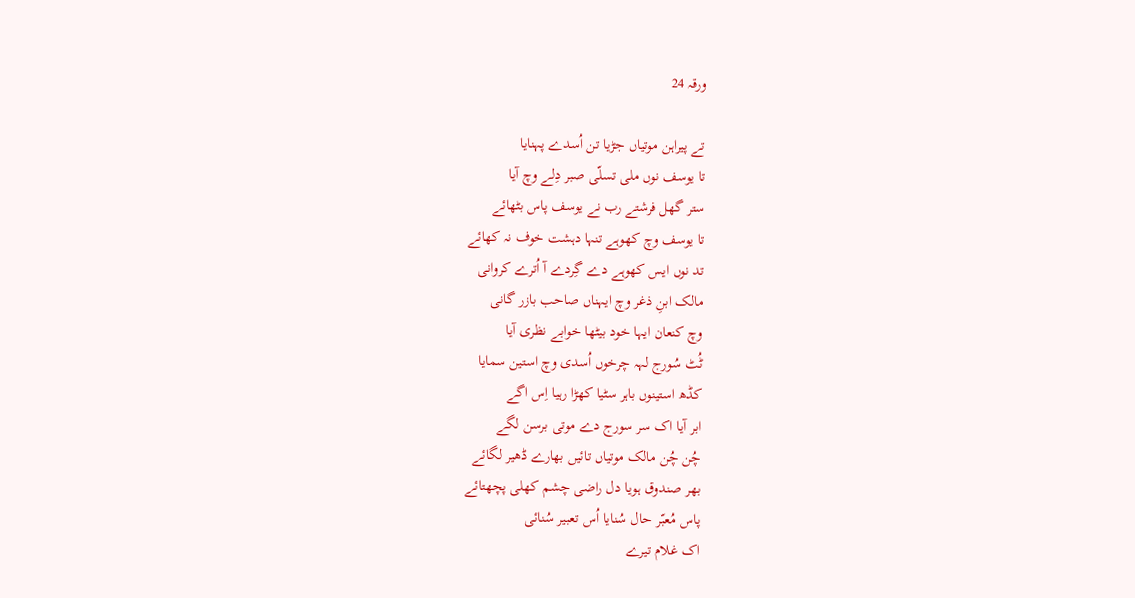ورقہ 24

تے پیراہن موتیاں جڑیا تن اُسدے پہنایا
تا یوسف نوں ملی تسلّی صبر دِلے وچ آیا
ستر گھل فرشتے رب نے یوسف پاس بٹھائے
تا یوسف وچ کھوہے تنہا دہشت خوف نہ کھائے
تد نوں ایس کھوہے دے گِردے آ اُترے کروانی
مالک ابنِ ذغر وچ ایہناں صاحب بازر گانی
وچ کنعان ایہا خود بیٹھا خوابے نظری آیا
ٹُٹ سُورج لہہ چرخوں اُسدی وچ استین سمایا
کڈھ استینوں باہر سٹیا کھڑا رہیا اِس اگے
ابر آیا اک سر سورج دے موتی برسن لگے
چُن چُن مالک موتیاں تائیں بھارے ڈھیر لگائے
بھر صندوق ہویا دل راضی چشم کھلی پچھتائے
پاس مُعبّر حال سُنایا اُس تعبیر سُنائی
اک غلام تیرے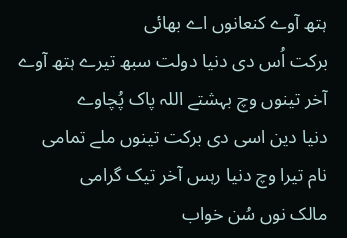ہتھ آوے کنعانوں اے بھائی
برکت اُس دی دنیا دولت سبھ تیرے ہتھ آوے
آخر تینوں وچ بہشتے اللہ پاک پُچاوے
دنیا دین اسی دی برکت تینوں ملے تمامی
نام تیرا وچ دنیا رہس آخر تیک گرامی
مالک نوں سُن خواب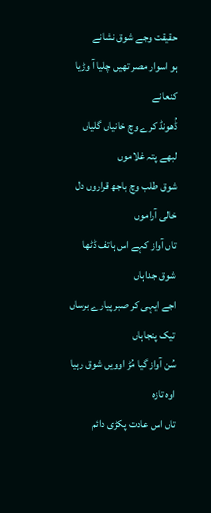حقیقت وجے شوق نشانے
ہو اسوار مصر تھیں چلیا آ وڑیا کنعانے
ڈُھونڈ کرے وچ خانیاں گلیاں لبھے پتہ غلاموں
شوق طلب وچ باجھ قراروں دل خالی آراموں
تاں آواز کہے اس ہاتف ڈٹھا شوق جداہاں
اجے ایہی کر صبر پیارے برساں تیک پنجاہاں
سُن آواز گیا مُڑ اوویں شوق رہیا اوہ تازہ
تاں اس عادت پکڑی دائم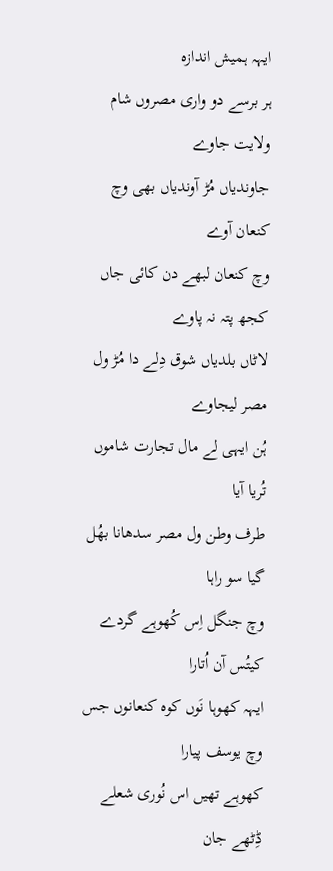ایہہ ہمیش اندازہ
ہر برسے دو واری مصروں شام ولایت جاوے
جاوندیاں مُڑ آوندیاں بھی وچ کنعان آوے
وچ کنعان لبھے دن کائی جاں کجھ پتہ نہ پاوے
لاٹاں بلدیاں شوق دِلے دا مُڑ ول مصر لیجاوے
ہُن ایہی لے مال تجارت شاموں تُریا آیا
طرف وطن ول مصر سدھانا بھُل گیا سو راہا
وچ جنگل اِس کُھوہے گردے کیتُس آن اُتارا
ایہہ کھوہا نَوں کوہ کنعانوں جس وچ یوسف پیارا
کھوہے تھیں اس نُوری شعلے ڈِٹھے جان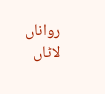رواناں
لاٹاں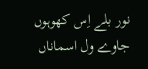نور بلے اِس کھوہوں جاوے ول اسماناں